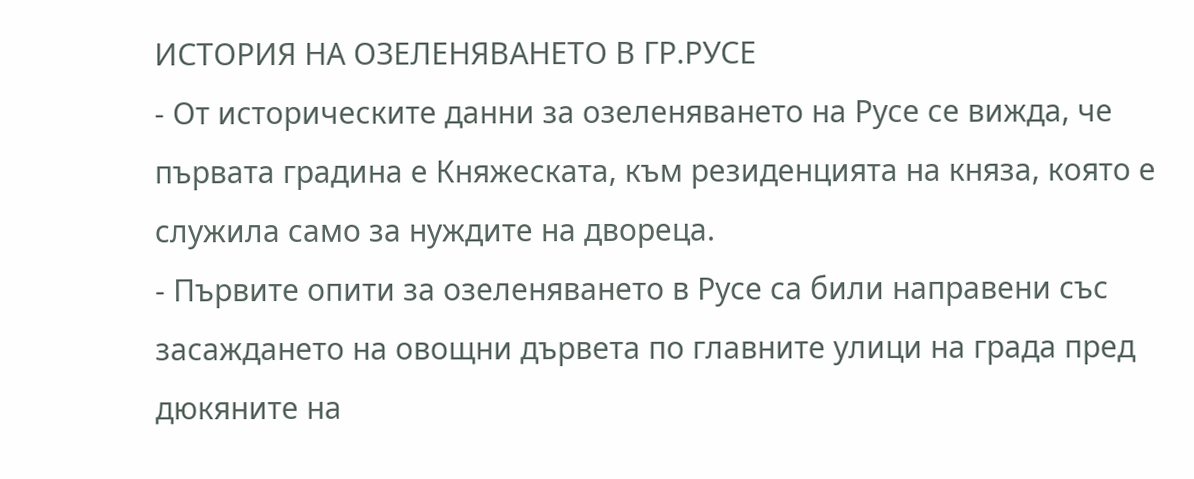ИСТОРИЯ НА ОЗЕЛЕНЯВАНЕТО В ГР.РУСЕ
- От историческите данни за озеленяването на Русе се вижда, че първата градина е Княжеската, към резиденцията на княза, която е служила само за нуждите на двореца.
- Първите опити за озеленяването в Русе са били направени със засаждането на овощни дървета по главните улици на града пред дюкяните на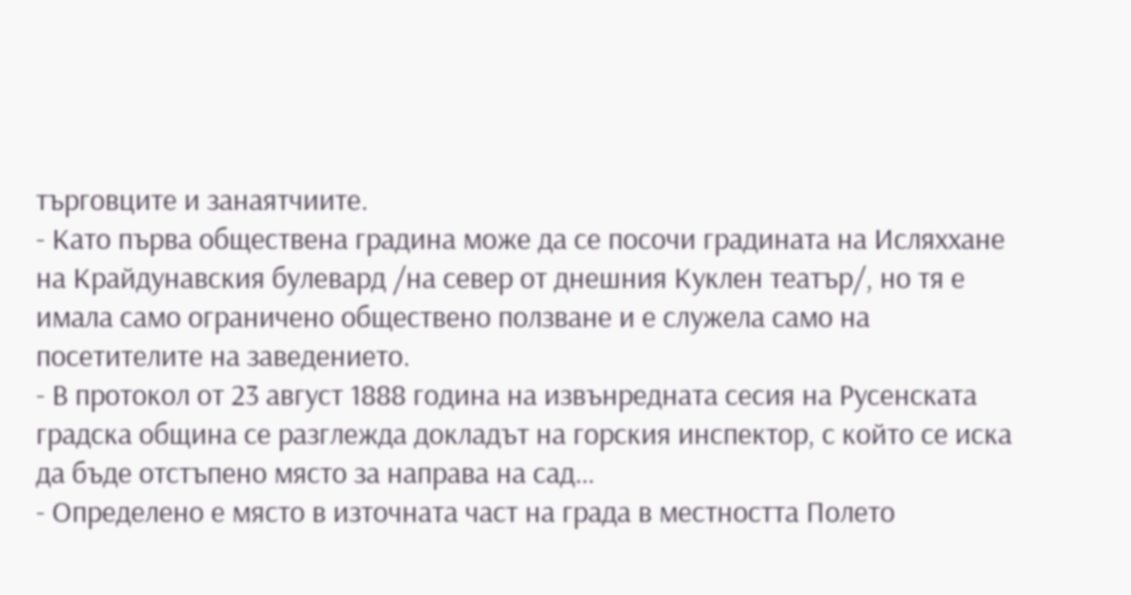търговците и занаятчиите.
- Като първа обществена градина може да се посочи градината на Исляххане на Крайдунавския булевард /на север от днешния Куклен театър/, но тя е имала само ограничено обществено ползване и е служела само на посетителите на заведението.
- В протокол от 23 август 1888 година на извънредната сесия на Русенската градска община се разглежда докладът на горския инспектор, с който се иска да бъде отстъпено място за направа на сад…
- Определено е място в източната част на града в местността Полето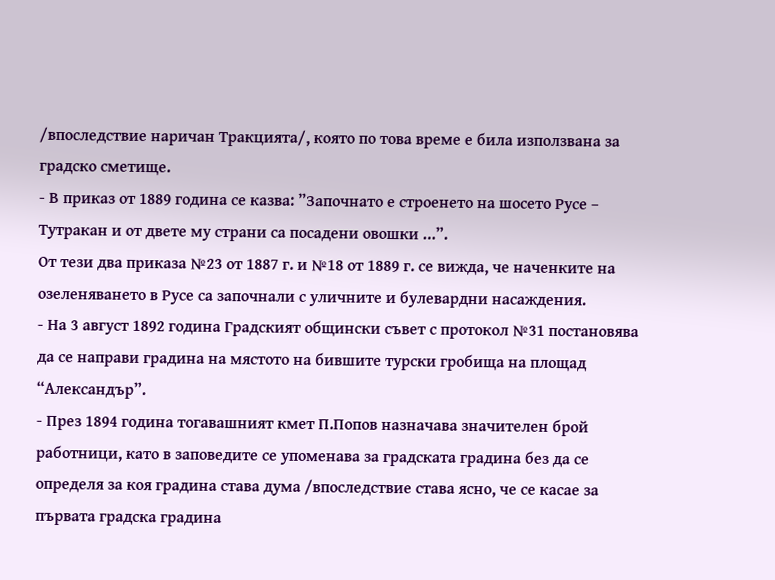/впоследствие наричан Тракцията/, която по това време е била използвана за градско сметище.
- В приказ от 1889 година се казва: ”Започнато е строенето на шосето Русе – Тутракан и от двете му страни са посадени овошки …”.
От тези два приказа №23 от 1887 г. и №18 от 1889 г. се вижда, че наченките на озеленяването в Русе са започнали с уличните и булевардни насаждения.
- На 3 август 1892 година Градският общински съвет с протокол №31 постановява да се направи градина на мястото на бившите турски гробища на площад “Александър”.
- През 1894 година тогавашният кмет П.Попов назначава значителен брой работници, като в заповедите се упоменава за градската градина без да се определя за коя градина става дума /впоследствие става ясно, че се касае за първата градска градина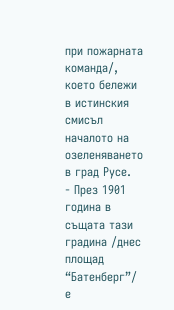при пожарната команда/, което бележи в истинския смисъл началото на озеленяването в град Русе.
- През 1901 година в същата тази градина /днес площад “Батенберг”/ е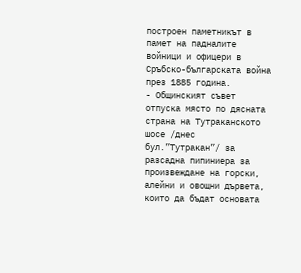построен паметникът в памет на падналите войници и офицери в Сръбско-българската война през 1885 година.
- Общинският съвет отпуска място по дясната страна на Тутраканското шосе /днес бул.”Тутракан”/ за разсадна пипиниера за произвеждане на горски, алейни и овощни дървета, които да бъдат основата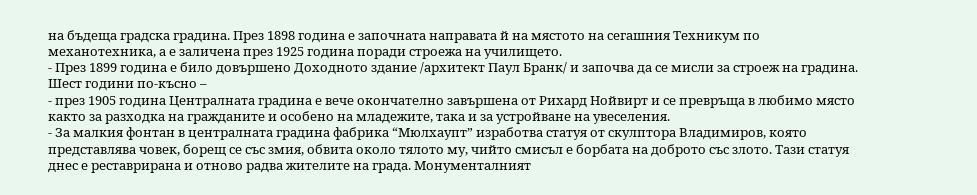на бъдеща градска градина. През 1898 година е започната направата й на мястото на сегашния Техникум по механотехника, а е заличена през 1925 година поради строежа на училището.
- През 1899 година е било довършено Доходното здание /архитект Паул Бранк/ и започва да се мисли за строеж на градина. Шест години по-късно –
- през 1905 година Централната градина е вече окончателно завършена от Рихард Нойвирт и се превръща в любимо място както за разходка на гражданите и особено на младежите, така и за устройване на увеселения.
- За малкия фонтан в централната градина фабрика “Мюлхаупт” изработва статуя от скулптора Владимиров, която представлява човек, борещ се със змия, обвита около тялото му, чийто смисъл е борбата на доброто със злото. Тази статуя днес е реставрирана и отново радва жителите на града. Монументалният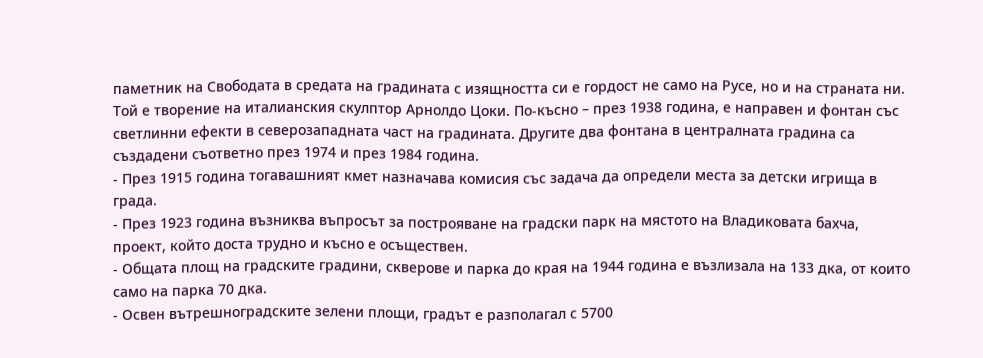паметник на Свободата в средата на градината с изящността си е гордост не само на Русе, но и на страната ни. Той е творение на италианския скулптор Арнолдо Цоки. По-късно – през 1938 година, е направен и фонтан със светлинни ефекти в северозападната част на градината. Другите два фонтана в централната градина са създадени съответно през 1974 и през 1984 година.
- През 1915 година тогавашният кмет назначава комисия със задача да определи места за детски игрища в града.
- През 1923 година възниква въпросът за построяване на градски парк на мястото на Владиковата бахча, проект, който доста трудно и късно е осъществен.
- Общата площ на градските градини, скверове и парка до края на 1944 година е възлизала на 133 дка, от които само на парка 70 дка.
- Освен вътрешноградските зелени площи, градът е разполагал с 5700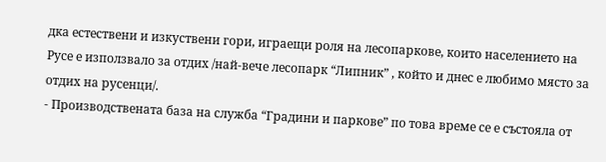дка естествени и изкуствени гори, играещи роля на лесопаркове, които населението на Русе е използвало за отдих /най-вече лесопарк “Липник” , който и днес е любимо място за отдих на русенци/.
- Производствената база на служба “Градини и паркове” по това време се е състояла от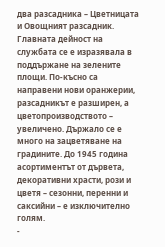два разсадника – Цветницата и Овощният разсадник. Главната дейност на службата се е изразявала в поддържане на зелените площи. По-късно са направени нови оранжерии, разсадникът е разширен, а цветопроизводството – увеличено. Държало се е много на зацветяване на градините. До 1945 година асортиментът от дървета, декоративни храсти, рози и цветя – сезонни, перенни и саксийни – е изключително голям.
-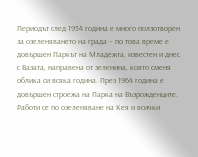Периодът след 1954 година е много ползотворен за озеленяването на града – по това време е довършен Паркът на Младежта, известен и днес с Вазата, направена от зеленина, която сменя облика си всяка година. През 1964 година е довършен строежа на Парка на Възрожденците. Работи се по озеленяване на Кея и всички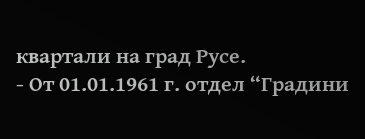квартали на град Русе.
- От 01.01.1961 г. отдел “Градини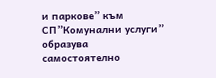и паркове” към СП”Комунални услуги” образува самостоятелно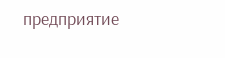предприятие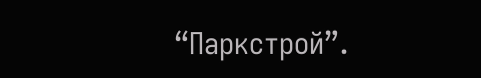“Паркстрой”.